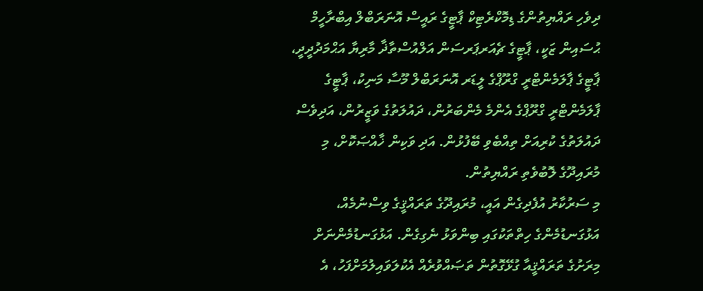ދިވެހި ރައްޔިތުންގެ ޑިމޮކްރެޓިކް ޕާޓީގެ ރައީސް އޮނަރަބްލް އިބްރާހީމް ޙުސައިން ޒަކީ، ޕާޓީގެ ޗެއަރޕަރސަން އަލްއުސްތާޛާ މާރިޔާ އަޙްމަދުދީދީ، ޕާޓީގެ ޕާލަމެންޓްރީ ގްރޫޕްގެ ލީޑަރ އޮނަރަބްލް މޫސާ މަނިކު، ޕާޓީގެ ޕާލަމެންޓްރީ ގްރޫޕްގެ އެންމެ މެންބަރުން، ދައުލަތުގެ ވަޒީރުން، އަދިވެސް ދައުލަތުގެ ކުރިއަށް ތިއްބެވި ބޭފުޅުން. އަދި ވަކިން ޚާއްޞަކޮށް، މި މުރައިދޫގެ ލޮބުވެތި ރައްޔިތުން.
މި ސަރުކާރު އުފެދިގެން އައީ، މުރައިދޫގެ ތަރައްޤީގެ ވިސްނުމެއް، އަޅުގަނޑުމެންގެ ހިތްތަކުގައި ބިންވަޅު ނެގިގެން. އަޅުގަނޑުމެންނަށް މިރަށުގެ ތަރައްޤީއާ ގުޅޭގޮތުން ތަޞައްވުރެއް އެކުލަވައިލުމަށްފަހު، އެ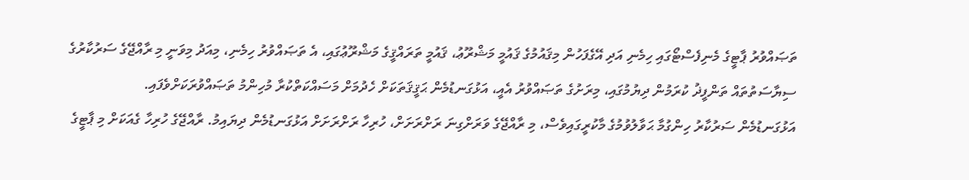ތަޞައްވުރު ޕާޓީގެ މެނިފެސްޓޯގައި ހިމެނި އަދި އޭގެފަހުން މިޤައުމުގެ ޤައުމީ މަޝްރޫޢު، ޤައުމީ ތަރައްޤީގެ މަޝްރޫޢުގައި، އެ ތަޞައްވުރު ހިމެނި، މިއަދު މިވަނީ މި ރާއްޖޭގެ ސަރުކާރުގެ ސިޔާސަތުތައް ތަންފީޛު ކުރަމުން ދިޔުމުގައި، މިރަށުގެ ތަޞައްވުރު އެއީ، އަޅުގަނޑުމެން ޙަޤީޤަތަކަށް ހެދުމަށް މަސައްކަތްކުރާ މުހިންމު ތަޞައްވުރަކަށްވެފައި.
އަޅުގަނޑުމެން ސަރުކާރު ހިންގުމާ ޙަވާލުވުމުގެ މާކުރީގައިވެސް، މި ރާއްޖޭގެ ވަރަށްގިނަ ރަށްރަށަށް، ހުރިހާ ރަށްރަށަށް އަޅުގަނޑުމެން ދިޔައިމު. ރާއްޖޭގެ ހުރިހާ ގެއަކަށް މި ޕާޓީގެ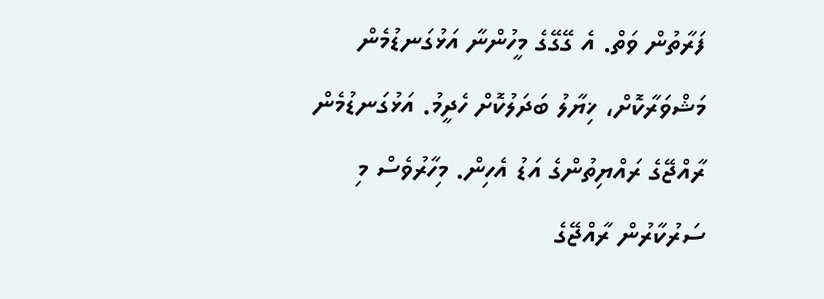ފަރާތުން ވަތް. އެ ގޭގޭގެ މީހުންނާ އަޅުގަނޑުމެން މަޝްވަރާކޮށް، ޚިޔާލު ބަދަލުކޮށް ހެދީމު. އަޅުގަނޑުމެން ރާއްޖޭގެ ރައްޔިތުންގެ އަޑު އެހިން. މިހާރުވެސް މި ސަރުކާރުން ރާއްޖޭގެ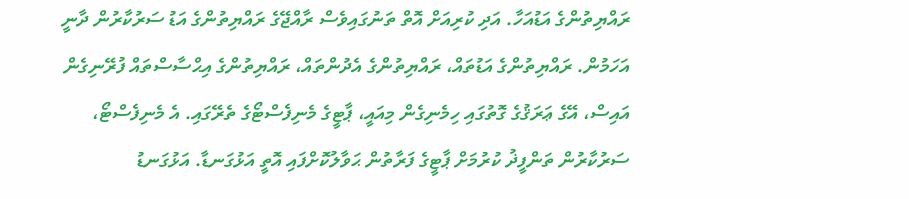ރައްޔިތުންގެ އަޑުއަހާ. އަދި ކުރިއަށް އޮތް ތަނުގައިވެސް ރާއްޖޭގެ ރައްޔިތުންގެ އަޑު ސަރުކާރުން ދާނީ އަހަމުން. ރައްޔިތުންގެ އަޑުތައް، ރައްޔިތުންގެ އެދުންތައް، ރައްޔިތުންގެ އިޙްސާސްތައް ފުރޭނިގެން އައިސް، އޭގެ ޢަރަޤުގެ ގޮތުގައި ހިމެނިގެން މިއައީ، ޕާޓީގެ މެނިފެސްޓޯގެ ތެރޭގައި. އެ މެނިފެސްޓޯ، ސަރުކާރުން ތަންފީޛު ކުރުމަށް ޕާޓީގެ ފަރާތުން ޙަވާލުކޮށްފައި އޮތީ އަޅުގަނޑާ. އަޅުގަނޑު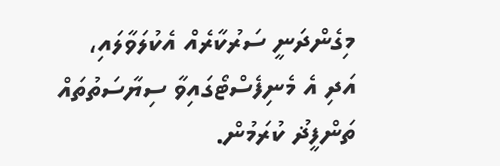މިގެންދަނީ ސަރުކާރެއް އެކުލަވާލައި، އަދި އެ މެނިފެސްޓޯގައިވާ ސިޔާސަތުތައް ތަންފީޛު ކުރަމުން.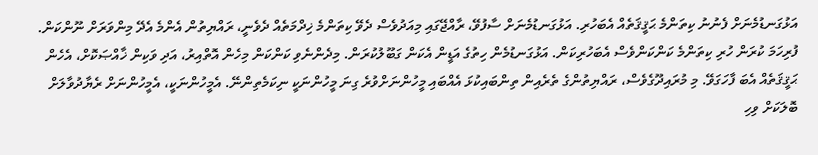އަޅުގަނޑުމެނަށް ފެނުނު ކިތަންމެ ޙަޤީޤަތެއް އެބަހުރި. އަޅުގަނޑުމެނަށް ސާފުވޭ، ރާއްޖޭގައި މިއަދުވެސް ދެވޭ ކިތަންމެ ޚިދްމަތެއް ދެވެނީ، ރައްޔިތުން އެންމެ އެދޭ މިންވަރަށް ނޫންކަން. ފުރިހަމަ ކުރަން ހުރި ކިތަންމެ ކަންކަންވެސް އެބަހުރިކަން. އަޅުގަނޑުމެން ހިތުގެ އަޑީން އެކަން ގަބޫލުކުރަން. މިދެންނެވި ކަންކަން މިހެން އޮތްއިރު، އަދި ވަކިން ޚާއްޞަކޮށް، އެހެން ޙަޤީޤަތެއް އެބަ ފާހަގަވޭ. މި މުރައިދޫގެވެސް، ރައްޔިތުންގެ ތެރެއިން ތިންބައިކުޅަ އެއްބައި މީހުންނަށްވުރެ ގިނަ މީހުންނަކީ ނިކަމެތިންނޭ. އެމީހުންނަކީ، އެމީހުންނަށް ރެޔާދުވާލަށް ބޮލަކަށް ވިހި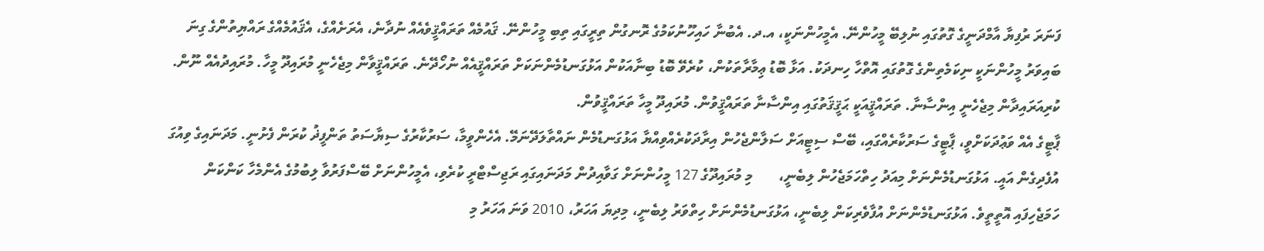ފަނަރަ ރުފިޔާ އާމްދަނީގެ ގޮތުގައި ނުލިބޭ މީހުންނޭ. އެމީހުންނަކީ، އ.ދ. އެބުނާ ހައިހޫނުކަމުގެ ރޮނގުން ތިރީގައި ތިބި މީހުންނޭ. ޤައުމެއް ތަރައްޤީވެއެއް ނުދާނެ، އެރަށެއްގެ، އެޤައުމެއްގެ ރައްޔިތުންގެ ގިނަ ބައިވަރު މީހުންނަކީ ނިކަމެތިންގެ ގޮތުގައި އޮތްހާ ހިނދަކު. އަޅާ ބޮޑު ޢިމާރާތަކުން، ކުރެވޭ ބޮޑު ބިނާއަކުން އަޅުގަނޑުމެންނަކަށް ތަރައްޤީއެއް ނުހޯދޭނެ. ތަރައްޤީވާން މިޖެހެނީ މުރައިދޫ މީހާ. މުރައިދުއެއް ނޫން. ކުރިއަރައިދާން މިޖެހެނީ އިންސާނާ. ތަރައްޤީއަކީ ޙަޤީޤަތުގައި އިންސާނާ ތަރައްޤީވުން. މުރައިދޫ މީހާ ތަރައްޤީވުން.
ޕާޓީގެ އެއް ވަޢުދަކަށްވީ، ޕާޓީގެ ސަރުކާރެއްގައި، ބޭސް ސިޓީއަށް ސަލާންޖެހުން އިރާދަކުރެއްވިއްޔާ އަޅުގަނޑުމެން ނައްތާލަދޭނަމޭ. އެހެންވީމާ، ސަރުކާރުގެ ސިޔާސަތު ތަންފީޛު ކުރަން ފެށުނީ. މަދަނައިގެ ވިއުގަ އުފެދިގެން އައީ. އަޅުގަނޑުމެންނަށް މިއަދު ހިތްހަމަޖެހުން ލިބެނީ،       މި މުރައިދޫގެ 127 މީހުންނަށް ގަވާއިދުން މަދަނައިގައި ރަޖިސްޓްރީ ކުރެވި، އެމީހުންނަށް ބޭސްފަރުވާ ލިބުމުގެ އެންމެހާ ކަންކަން ހަމަޖެހިފައި އޮތީތީވެ. އަޅުގަނޑުމެންނަށް އުފާވެރިކަން ލިބެނީ، އަޅުގަނޑުމެންނަށް ހިތްވަރު ލިބެނީ، މިދިޔަ އަހަރު، 2010 ވަނަ އަހަރު މި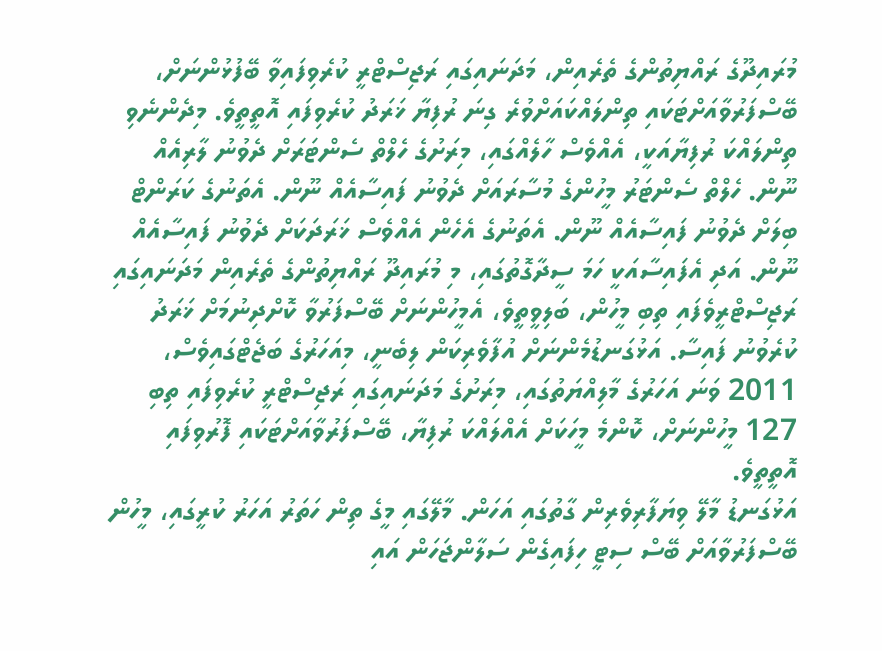މުރައިދޫގެ ރައްޔިތުންގެ ތެރެއިން، މަދަނައިގައި ރަޖިސްޓްރީ ކުރެވިފައިވާ ބޭފުޅުންނަށް، ބޭސްފަރުވާއަށްޓަކައި ތިންލައްކައަށްވުރެ ގިނަ ރުފިޔާ ޚަރަދު ކުރެވިފައި އޮތީތީވެ. މިދެންނެވި ތިންލައްކަ ރުފިޔާއަކީ، އެއްވެސް ހާލެއްގައި، މިރަށުގެ ހެލްތް ސެންޓަރަށް ދެވުނު ލާރިއެއް ނޫން. ހެލްތް ސެންޓަރު މީހުންގެ މުސާރައަށް ދެވުނު ފައިސާއެއް ނޫން. އެތަނުގެ ކަރަންޓް ބިލަށް ދެވުނު ފައިސާއެއް ނޫން. އެތަނުގެ އެހެން އެއްވެސް ޚަރަދަކަށް ދެވުނު ފައިސާއެއް ނޫން. އަދި އެފައިސާއަކީ ހަމަ ސީދާގޮތުގައި، މި މުރައިދޫ ރައްޔިތުންގެ ތެރެއިން މަދަނައިގައި ރަޖިސްޓްރީވެފައި ތިބި މީހުން، ބަލިވީތީވެ، އެމީހުންނަށް ބޭސްފަރުވާ ކޮށްދިނުމަށް ޚަރަދު ކުރެވުނު ފައިސާ. އަޅުގަނޑުމެންނަށް އުފާވެރިކަން ލިބެނީ، މިއަހަރުގެ ބަޖެޓްގައިވެސް، 2011 ވަނަ އަހަރުގެ މާލިއްޔަތުގައި، މިރަށުގެ މަދަނައިގައި ރަޖިސްޓްރީ ކުރެވިފައި ތިބި 127 މީހުންނަށް، ކޮންމެ މީހަކަށް އެއްލައްކަ ރުފިޔާ، ބޭސްފަރުވާއަށްޓަކައި ފޮރުވިފައި އޮތީތީވެ.
އަޅުގަނޑު މާލޭ ވިޔަފާރިވެރިން ގާތުގައި އަހަން. މާލޭގައި މީގެ ތިން ހަތަރު އަހަރު ކުރީގައި، މީހުން ބޭސްފަރުވާއަށް ބޭސް ސިޓީ ހިފައިގެން ސަލާންޖަހަން އައި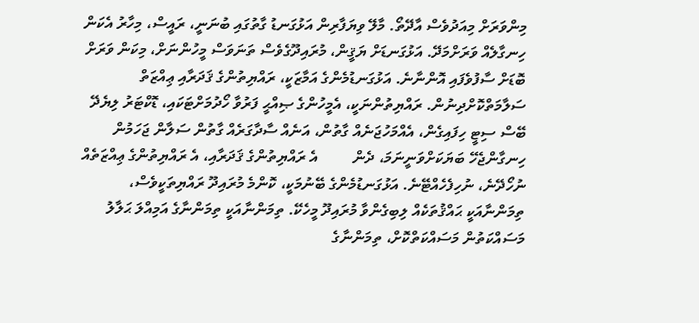މިންވަރަށް މިއަދުވެސް އާދޭތޯ. މާލޭ ވިޔަފާރިން އަޅުގަނޑު ގާތުގައި ބުނަނީ، ރައީސް، މިހާރު އެކަން ހިނގާލެއް ވަރަށްމަދޭ. އަޅުގަނޑަށް ޔަޤީން، މުރައިދޫގެވެސް ތަނަވަސް މީހުންނަށް، މިކަން ވަރަށް ބޮޑަށް ސާފުވެފައި އޮންނާނެ. އަޅުގަނޑުމެންގެ އަމާޒަކީ، ރައްޔިތުންގެ ޤަދަރާއި ޢިއްޒަތް ސަލާމަތްކޮށްދިނުން. ރައްޔިތުންނަކީ، އެމީހުންގެ ޞިއްޙީ ފަރުވާ ހޯދުމަށްޓަކައި، ޑޮކްޓަރު ލިޔެދޭ ބޭސް ސިޓީ ހިފައިގެން، އެއްމަހުޖަނެއް ގާތުން، އަނެއް ސާދާގަރެއް ގާތުން ސަލާން ޖަހަމުން ހިނގާންޖެހޭ ބަޔަކަށްވަނީނަމަ، ދެން         އެ ރައްޔިތުންގެ ޤަދަރާއި، އެ ރައްޔިތުންގެ ޢިއްޒަތެއް ނުހޯދޭނެ، ނުހިފެހެއްޓޭނެ. އަޅުގަނޑުމެންގެ ބޭނުމަކީ، ކޮންމެ މުރައިދޫ ރައްޔިތަކީވެސް، ތިމަންނާއަކީ ޙައްޤުތަކެއް ލިބިގެންވާ މުރައިދޫ މީހެކޭ. ތިމަންނާއަކީ ތިމަންނާގެ އަމިއްލަ ޙަލާލު މަސައްކަތުން މަސައްކަތްކޮށް، ތިމަންނާގެ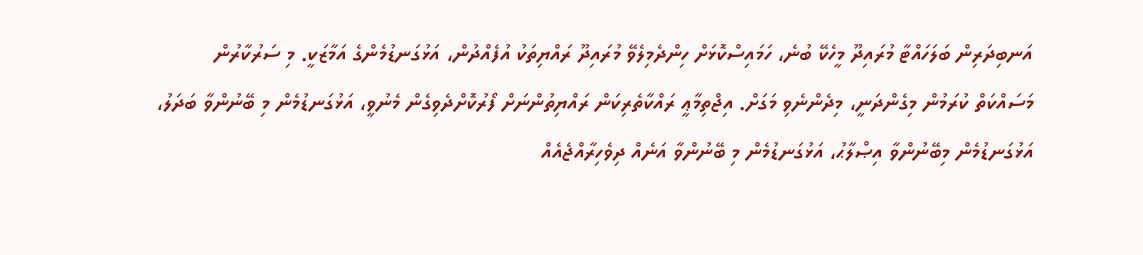އަނބިދަރިން ބަލަހައްޓާ މުރައިދޫ މީހެކޭ ބުނެ، ހަމައިސްކޮޅަށް ހިންދެމިލެވޭ މުރައިދޫ ރައްޔިތަކު އުފެއްދުން، އަޅުގަނޑުމެންގެ އަމާޒަކީ. މި ސަރުކާރުން މަސައްކަތް ކުރަމުން މިގެންދަނީ، މިދެންނެވި މަގަށް. އިޖްތިމާޢީ ރައްކާތެރިކަން ރައްޔިތުންނަށް ފޯރުކޮށްދެވިގެން މެނުވީ، އަޅުގަނޑުމެން މި ބޭނުންވާ ބަދަލު، އަޅުގަނޑުމެން މިބޭނުންވާ އިޞްލާޙު، އަޅުގަނޑުމެން މި ބޭނުންވާ އަނެއް ދިވެހިރާއްޖެއެއް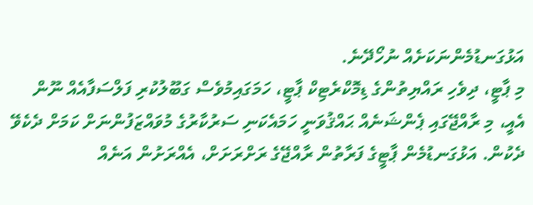އަޅުގަނޑުމެންނަކަށެއް ނުހޯދޭނެ.
މި ޕާޓީ، ދިވެހި ރައްޔިތުންގެ ޑިމޮކްރެޓިކް ޕާޓީ، ހަމަގައިމުވެސް ގަބޫލުކުރި ފަލްސަފާއެއް ނޫން އެއީ، މި ރާއްޖޭގައި ޕެންޝަނެއް ޙައްޤުވަނީ ހަމައެކަނި ސަރުކާރުގެ މުވައްޒަފުންނަށް ކަމަށް ދެކެވޭ ދެކުން. އަޅުގަނޑުމެން ޕާޓީގެ ފަރާތުން ރާއްޖޭގެ ރަށްރަށަށް، އެއްރަށުން އަނެއް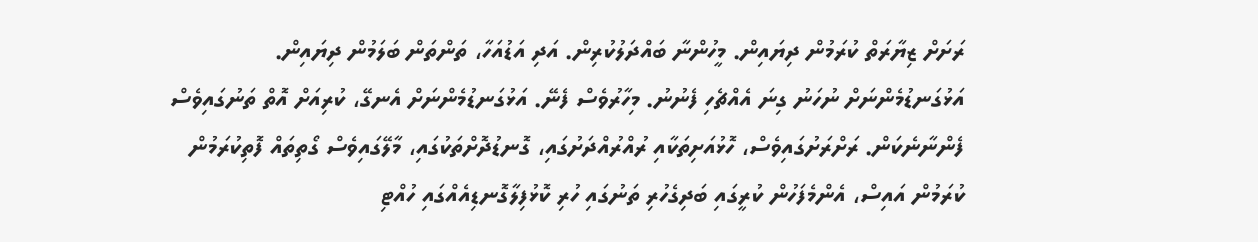ރަށަށް ޒިޔާރަތް ކުރަމުން ދިޔައިން. މީހުންނާ ބައްދަލުކުރިން. އަދި އަޑުއަހާ، ތަންތަން ބަލަމުން ދިޔައިން. އަޅުގަނޑުމެންނަށް ނުހަނު ގިނަ އެއްޗެހި ފެނުނު. މިހާރުވެސް ފެނޭ. އަޅުގަނޑުމެންނަށް އެނގޭ، ކުރިއަށް އޮތް ތަނުގައިވެސް ފެންނާނެކަން. ރަށްރަށުގައިވެސް، ހޮޅުއަށިތަކާއި ރުއްރުއްދަށުގައި، ގޮނޑުދޮށްތަކުގައި، މާލޭގައިވެސް ގޯތިތައް ފޮތިކުރަމުން ކުރަމުން އައިސް، އެންމެފަހުން ކުރީގައި ބަދިގެހުރި ތަނުގައި ހުރި ކޮޅުފިލާގޮނޑިއެއްގައި ހުއްޓި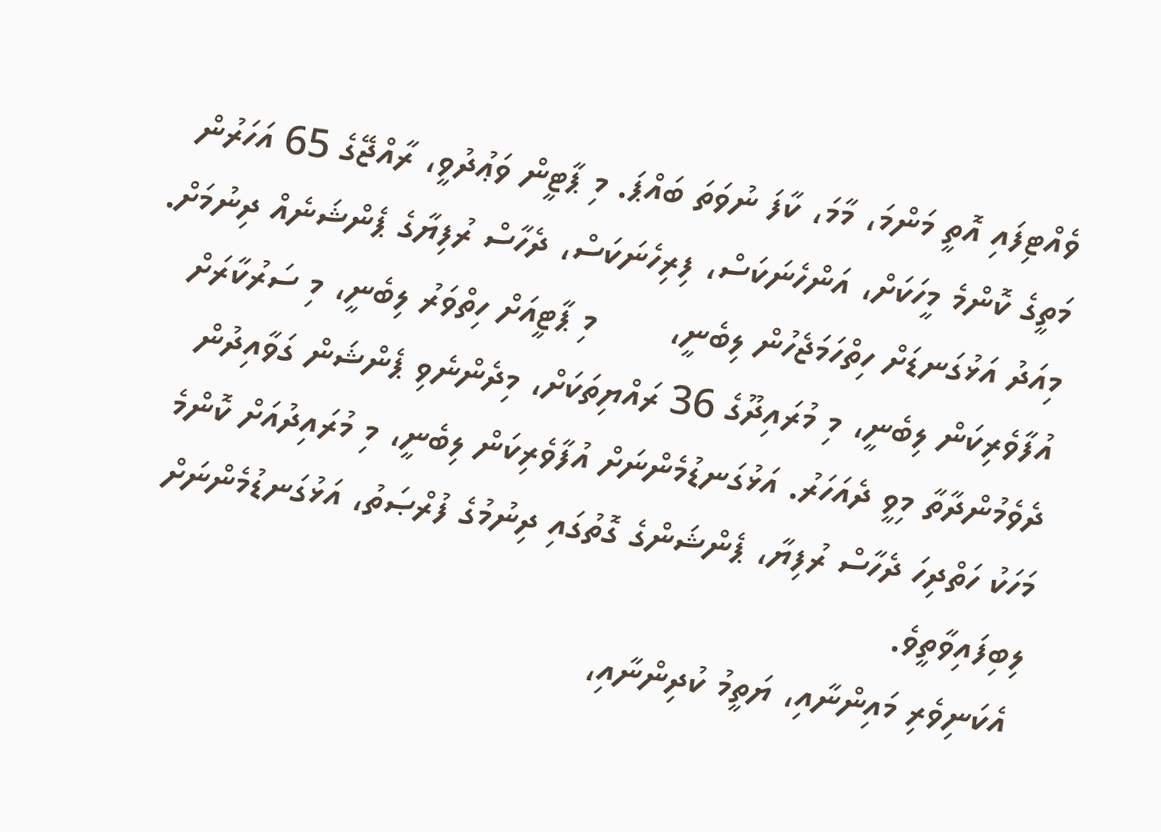ވެއްޓިފައި އޮތީ މަންމަ، މާމަ، ކާފަ ނުވަތަ ބައްޕަ. މި ޕާޓީން ވަޢުދުވީ، ރާއްޖޭގެ 65 އަހަރުން މަތީގެ ކޮންމެ މީހަކަށް، އަންހެނަކަސް، ފިރިހެނަކަސް، ދެހާސް ރުފިޔާގެ ޕެންޝަނެއް ދިނުމަށް. މިއަދު އަޅުގަނޑަށް ހިތްހަމަޖެހުން ލިބެނީ،       މި ޕާޓީއަށް ހިތްވަރު ލިބެނީ، މި ސަރުކާރަށް އުފާވެރިކަން ލިބެނީ، މި މުރައިދޫގެ 36 ރައްޔިތަކަށް، މިދެންނެވި ޕެންޝަން ގަވާއިދުން ދެވެމުންދާތާ މިވީ ދެއަހަރު. އަޅުގަނޑުމެންނަށް އުފާވެރިކަން ލިބެނީ، މި މުރައިދުއަށް ކޮންމެ މަހަކު ހަތްދިހަ ދެހާސް ރުފިޔާ، ޕެންޝަންގެ ގޮތުގައި ދިނުމުގެ ފުރްޞަތު، އަޅުގަނޑުމެންނަށް ލިބިފައިވާތީވެ.
 އެކަނިވެރި މައިންނާއި، ޔަތީމު ކުދިންނާއި،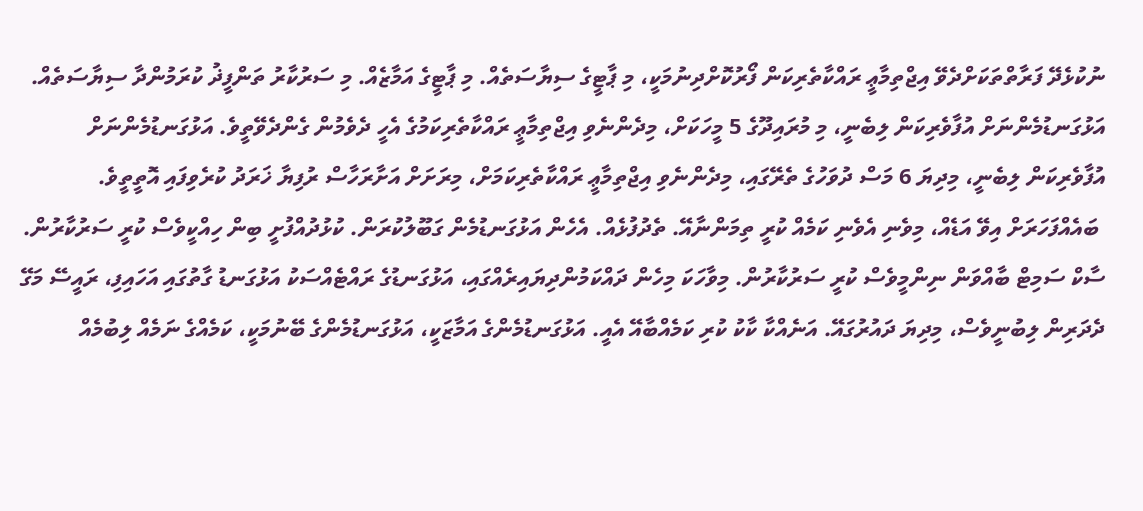ނުކުޅެދޭ ފަރާތްތަކަށްދެވޭ އިޖްތިމާޢީ ރައްކާތެރިކަން ފޯރުކޮށްދިނުމަކީ، މި ޕާޓީގެ ސިޔާސަތެއް. މި ޕާޓީގެ އަމާޒެއް. މި ސަރުކާރު ތަންފީޛު ކުރަމުންދާ ސިޔާސަތެއް. އަޅުގަނޑުމެންނަށް އުފާވެރިކަން ލިބެނީ، މި މުރައިދޫގެ 5 މީހަކަށް، މިދެންނެވި އިޖްތިމާޢީ ރައްކާތެރިކަމުގެ އެހީ ދެވެމުން ގެންދެވޭތީވެ. އަޅުގަނޑުމެންނަށް އުފާވެރިކަން ލިބެނީ، މިދިޔަ 6 މަސް ދުވަހުގެ ތެރޭގައި، މިދެންނެވި އިޖްތިމާޢީ ރައްކާތެރިކަމަށް، މިރަށަށް އަށާރަހާސް ރުފިޔާ ޚަރަދު ކުރެވިފައި އޮތީތީވެ.
 ބައެއްފަހަރަށް އިވޭ އަޑެއް، މިވެނި އެވެނި ކަމެއް ކުރީ ތިމަންނާއޭ. ތެދުފުޅެއް. އެހެން އަޅުގަނޑުމެން ގަބޫލުކުރަން. ކުޅުދުއްފުށީ ބިން ހިއްކީވެސް ކުރީ ސަރުކާރުން. ސާކް ސަމިޓް ބާއްވަން ނިންމީވެސް ކުރީ ސަރުކާރުން. މިވާހަކަ މިހެން ދައްކަމުންދިޔައިރެއްގައި، އަޅުގަނޑުގެ ރައްޓެއްސަކު އަޅުގަނޑު ގާތުގައި އަހައިފި، ރައީސޭ މަގޭ ދެދަރިން ލިބުނީވެސް، މިދިޔަ ދައުރުގައޭ. އަނެއްކާ ކާކު ކުރި ކަމެއްބާއޭ އެއީ. އަޅުގަނޑުމެންގެ އަމާޒަކީ، އަޅުގަނޑުމެންގެ ބޭނުމަކީ، ކަމެއްގެ ނަމެއް ލިބުމެއް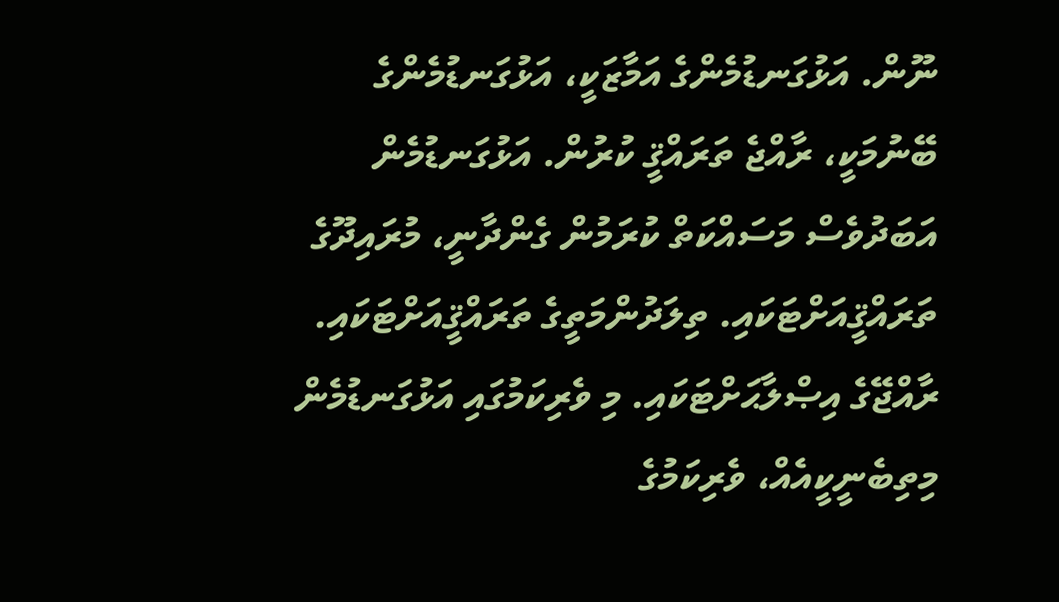ނޫން. އަޅުގަނޑުމެންގެ އަމާޒަކީ، އަޅުގަނޑުމެންގެ ބޭނުމަކީ، ރާއްޖެ ތަރައްޤީ ކުރުން. އަޅުގަނޑުމެން އަބަދުވެސް މަސައްކަތް ކުރަމުން ގެންދާނީ، މުރައިދޫގެ ތަރައްޤީއަށްޓަކައި. ތިލަދުންމަތީގެ ތަރައްޤީއަށްޓަކައި. ރާއްޖޭގެ އިޞްލާޙަށްޓަކައި. މި ވެރިކަމުގައި އަޅުގަނޑުމެން މިތިބެނީކީއެއް، ވެރިކަމުގެ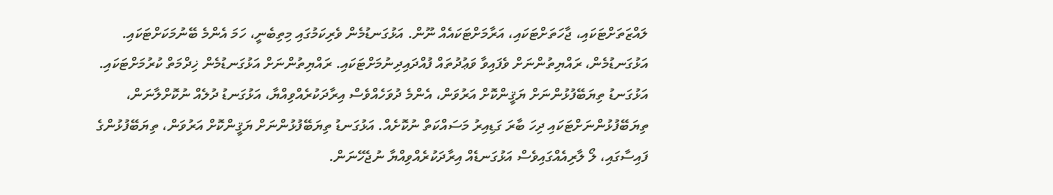ލައްޒަތަށްޓަކައި، ޖާހަތަށްޓަކައި، އަރާމަށްޓަކައެއް ނޫން. އަޅުގަނޑުމެން ވެރިކަމުގައި މިތިބެނީ، ހަމަ އެންމެ ބޭނުމަކަށްޓަކައި. އަޅުގަނޑުމެން، ރައްޔިތުންނަށް ވެފައިވާ ވަޢުދުތައް ފުއްދައިދިނުމަށްޓަކައި. ރައްޔިތުންނަށް އަޅުގަނޑުމެން ޚިދްމަތް ކުރުމަށްޓަކައި. އަޅުގަނޑު ތިޔަބޭފުޅުންނަށް ޔަޤީންކޮށް އަރުވަން، އެންމެ ދުވަހެއްވެސް އިރާދަކުރެއްވިއްޔާ، އަޅުގަނޑު ދުލެއް ނުކޮށްލާނަން، ތިޔަބޭފުޅުންނަށްޓަކައި ދިހަ ބާރަ ގަޑިއިރު މަސައްކަތް ނުކޮށެއް. އަޅުގަނޑު ތިޔަބޭފުޅުންނަށް ޔަޤީންކޮށް އަރުވަން، ތިޔަބޭފުޅުންގެ ފައިސާގައި، ލޯ ލާރިއެއްގައިވެސް އަޅުގަނޑެއް އިރާދަކުރެއްވިއްޔާ ނުޖެހޭނަން.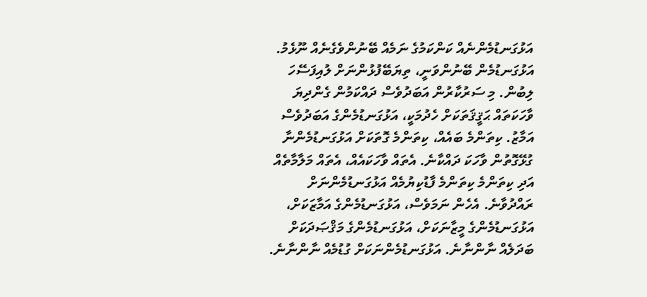އަޅުގަނޑުމެންނެއް ކަންކަމުގެ ނަމެއް ބޭނުންވެގެނެއް ނޫޅެމު. އަޅުގަނޑުމެން ބޭނުންވަނީ، ތިޔަބޭފުޅުންނަށް ލުއިފަސޭހަ ލިބުން. މި ސަރުކާރުން އަބަދުވެސް ދައްކަމުން ގެންދިޔަ ވާހަކަތައް ޙަޤީޤަތަކަށް ހެދުމަކީ، އަޅުގަނޑުމެންގެ އަބަދުވެސް އަމާޒު. ކިތަންމެ ބައެއް، ކިތަންމެ ގޮތަކަށް އަޅުގަނޑުމެންނާ ގުޅޭގޮތުން ވާހަކަ ދައްކާނެ. އެތައް ވާހަކައެއް، އެތައް މަލާމާތެއް އަދި ކިތަންމެ ކިތަންމެ ފާޑުކިޔުމެއް އަޅުގަނޑުމެންނަށް ރައްދުވާނެ. އެހެން ނަމަވެސް، އަޅުގަނޑުމެންގެ އަމާޒަކަށް، އަޅުގަނޑުމެންގެ މީޒާނަކަށް، އަޅުގަނޑުމެންގެ މަޤްޞަދަކަށް ބަދަލެއް ނާންނާނެ. އަޅުގަނޑުމެންނަކަށް ގުޑުމެއް ނާންނާނެ.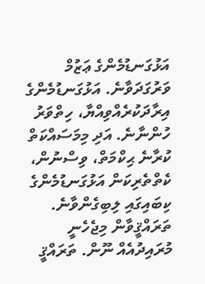އަޅުގަނޑުމެންގެ ޢަޒުމް ވަރުގަދަވާނެ. އަޅުގަނޑުމެންގެ އިރާދަކުރެއްވިއްޔާ، ހިތްވަރު ހުންނާނެ. އަދި މިމަސައްކަތް ކުރާނެ ޙިކްމަތް، ވިސްނުން، ކެތްތެރިކަން އަޅުގަނޑުމެންގެ ކިބައިގައި ލިބިގެންވާނެ.
ތަރައްޤީވާން މިޖެހެނީ މުރައިދުއެއް ނޫން. ތަރައްޤީ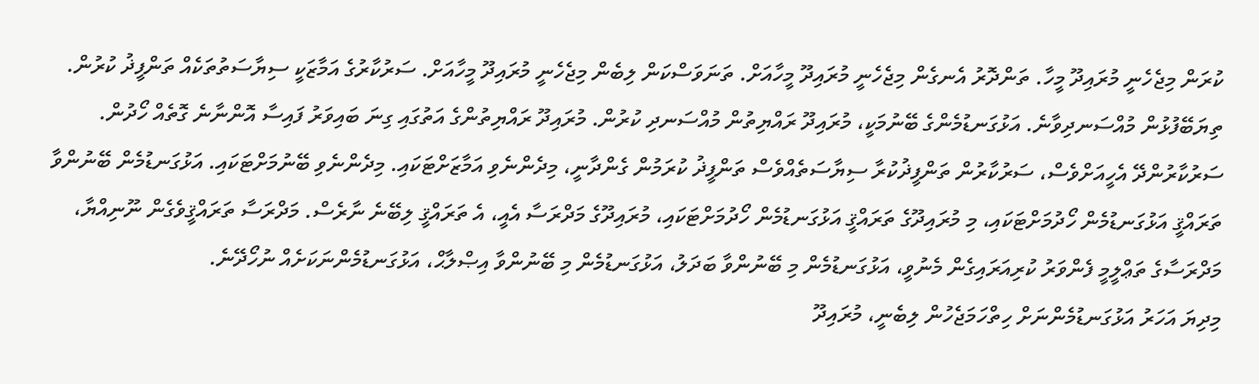ކުރަން މިޖެހެނީ މުރައިދޫ މީހާ. ތަންދޮރު އެނގެން މިޖެހެނީ މުރައިދޫ މީހާއަށް. ތަނަވަސްކަން ލިބެން މިޖެހެނީ މުރައިދޫ މީހާއަށް. ސަރުކާރުގެ އަމާޒަކީ ސިޔާސަތުތަކެއް ތަންފީޛު ކުރުން. ތިޔަބޭފުޅުން މުއްސަނދިވާނެ. އަޅުގަނޑުމެންގެ ބޭނުމަކީ، މުރައިދޫ ރައްޔިތުން މުއްސަނދި ކުރުން. މުރައިދޫ ރައްޔިތުންގެ އަތުގައި ގިނަ ބައިވަރު ފައިސާ އޮންނާނެ ގޮތެއް ހޯދުން. ސަރުކާރުންދޭ އެހީއަށްވެސް، ސަރުކާރުން ތަންފީޛުކުރާ ސިޔާސަތެއްވެސް ތަންފީޛު ކުރަމުން ގެންދާނީ، މިދެންނެވި އަމާޒަށްޓަކައި. މިދެންނެވި ބޭނުމަށްޓަކައި. އަޅުގަނޑުމެން ބޭނުންވާ ތަރައްޤީ އަޅުގަނޑުމެން ހޯދުމަށްޓަކައި، މި މުރައިދޫގެ ތަރައްޤީ އަޅުގަނޑުމެން ހޯދުމަށްޓަކައި، މުރައިދޫގެ މަދްރަސާ އެއީ، އެ ތަރައްޤީ ލިބޭނެ ނާރެސް. މަދްރަސާ ތަރައްޤީވެގެން ނޫނިއްޔާ، މަދްރަސާގެ ތަޢްލީމީ ފެންވަރު ކުރިއަރައިގެން މެނުވީ، އަޅުގަނޑުމެން މި ބޭނުންވާ ބަދަލު، އަޅުގަނޑުމެން މި ބޭނުންވާ އިޞްލާޙް، އަޅުގަނޑުމެންނަކަށެއް ނުހޯދޭނެ.
މިދިޔަ އަހަރު އަޅުގަނޑުމެންނަށް ހިތްހަމަޖެހުން ލިބެނީ، މުރައިދޫ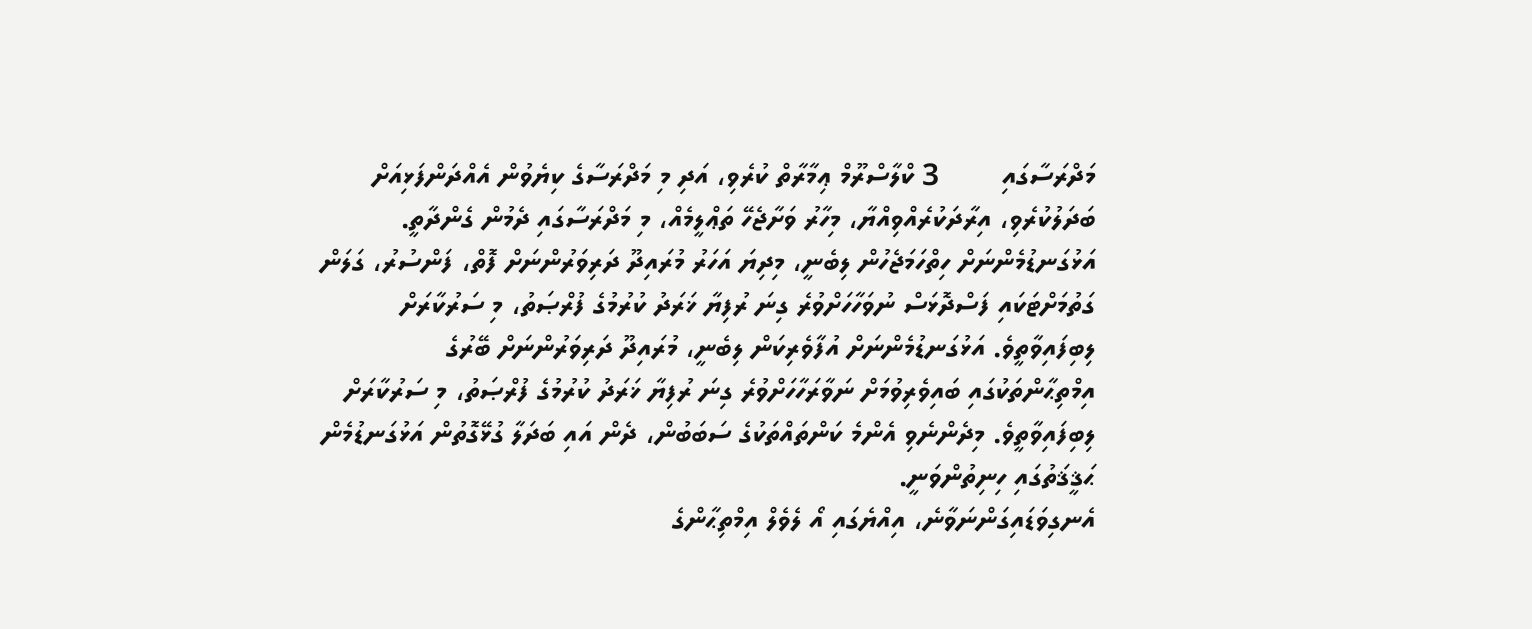މަދްރަސާގައި        3 ކްލާސްރޫމް ޢިމާރާތް ކުރެވި، އަދި މި މަދްރަސާގެ ކިޔެވުން އެއްދަންފަޅިއަށް ބަދަލުކުރެވި، އިރާދަކުރެއްވިއްޔާ، މިހާރު ވަށާޖެހޭ ތަޢްލީމެއް، މި މަދްރަސާގައި ދެމުން ގެންދާތީ. އަޅުގަނޑުމެންނަށް ހިތްހަމަޖެހުން ލިބެނީ، މިދިޔަ އަހަރު މުރައިދޫ ދަރިވަރުންނަށް ފޮތް، ފަންސުރު، ގަލަން ގަތުމަށްޓަކައި ފަސްދޮޅަސް ނުވަހާހަށްވުރެ ގިނަ ރުފިޔާ ޚަރަދު ކުރުމުގެ ފުރްޞަތު، މި ސަރުކާރަށް ލިބިފައިވާތީވެ. އަޅުގަނޑުމެންނަށް އުފާވެރިކަން ލިބެނީ، މުރައިދޫ ދަރިވަރުންނަށް ބޭރުގެ އިމްތިޙާންތަކުގައި ބައިވެރިވުމަށް ނަވާރަހާހަށްވުރެ ގިނަ ރުފިޔާ ޚަރަދު ކުރުމުގެ ފުރްޞަތު، މި ސަރުކާރަށް ލިބިފައިވާތީވެ. މިދެންނެވި އެންމެ ކަންތައްތަކުގެ ސަބަބުން، ދެން އައި ބަދަލާ ގުޅޭގޮތުން އަޅުގަނޑުމެން ޙަޤީޤަތުގައި ހިނިތުންވަނީ.
އެނގިވަޑައިގަންނަވާނެ، އިއްޔެގައި އޯ ލެވެލް އިމްތިޙާންގެ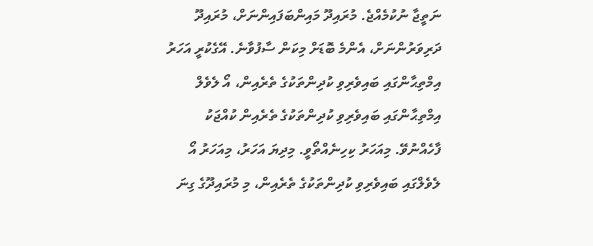ނަތީޖާ ނުކުމެއްޖެ. މުރައިދޫ މައިންބަފައިންނަށް، މުރައިދޫ ދަރިވަރުންނަށް، އެންމެ ބޮޑަށް މިކަން ސާފުވާނެ. އޭގެކުރީ އަހަރު އިމްތިޙާންގައި ބައިވެރިވި ކުދިންތަކުގެ ތެރެއިން، އޯ ލެވެލް އިމްތިޙާންގައި ބައިވެރިވި ކުދިންތަކުގެ ތެރެއިން ކުއްޖަކު ފާހެއްނުވޭ. މިއަހަރު ކިހިނެއްތޯވީ. މިދިޔަ އަހަރު، މިއަހަރު އޯ ލެވެލްގައި ބައިވެރިވި ކުދިންތަކުގެ ތެރެއިން، މި މުރައިދޫގެ ގިނަ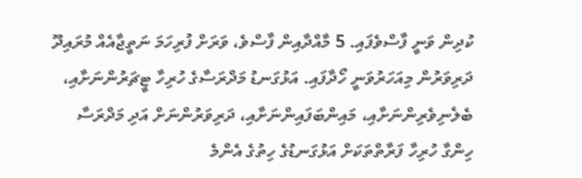ކުދިން ވަނީ ފާސްވެފައި. 5 މާއްދާއިން ފާސްވެ، ވަރަށް ފުރިހަމަ ނަތީޖާއެއް މުރައިދޫ ދަރިވަރުން މިއަހަރުވަނީ ހޯދާފައި. އަޅުގަނޑު މަދްރަސާގެ ހުރިހާ ޓީޗަރުންނަށާއި، ބެލެނިވެރިންނަށާއި، މައިންބަފައިންނަށާއި، ދަރިވަރުންނަށް އަދި މަދްރަސާ ހިންގާ ހުރިހާ ފަރާތްތަކަށް އަޅުގަނޑުގެ ހިތުގެ އެންމެ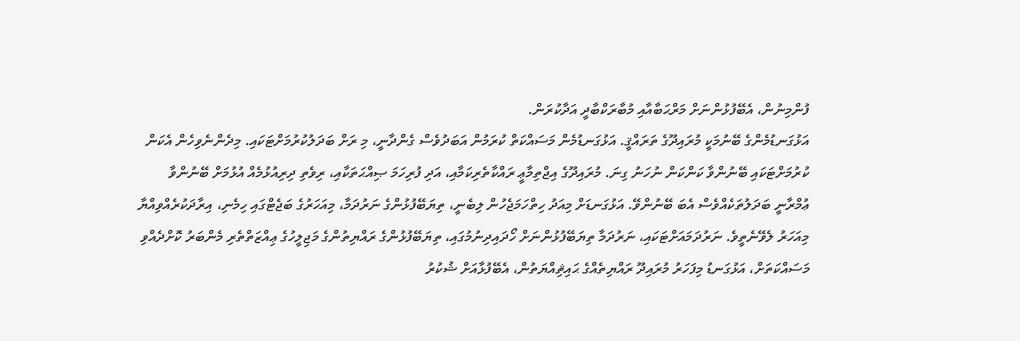ފުންމިނުން، އެބޭފުޅުންނަށް މަރްޙަބާއާއި މުބާރަކްބާދީ އަދާކުރަން.
އަޅުގަނޑުމެންގެ ބޭނުމަކީ މުރައިދޫގެ ތަރައްޤީ. އަޅުގަނޑުމެން މަސައްކަތް ކުރަމުން އަބަދުވެސް ގެންދާނީ، މި ރަށް ބަދަލުކުރުމަށްޓަކައި. މިދެންނެވިހެން އެކަން ކުރުމަށްޓަކައި ބޭނުންވާ ކަންކަން ނުހަނު ގިނަ. މުރައިދޫގެ އިޖްތިމާޢީ ރައްކާތެރިކަމާއި، އަދި ފުރިހަމަ ޞިއްޙަތަކާއި، ރިވެތި ދިރިއުޅުމެއް އުޅުމަށް ބޭނުންވާ ޢުމްރާނީ ބަދަލުތަކެއްވެސް އެބަ ބޭނުންވޭ. އަޅުގަނޑަށް މިއަދު ހިތްހަމަޖެހުން ލިބެނީ، ތިޔަބޭފުޅުންގެ ނަރުދަމާ، މިއަހަރުގެ ބަޖެޓްގައި ހިމެނި، އިރާދަކުރެއްވިއްޔާ މިއަހަރު ލެވޭނެތީވެ. ނަރުދަމައަށްޓަކައި، ނަރުދަމާ ތިޔަބޭފުޅުންނަށް ހޯދައިދިނުމުގައި، ތިޔަބޭފުޅުންގެ ރައްޔިތުންގެ މަޖިލީހުގެ ޢިއްޒަތްތެރި މެންބަރު ކޮށްދެއްވި މަސައްކަތަށް، އަޅުގަނޑު މިފަހަރު މުރައިދޫ ރައްޔިތެއްގެ ޙައިޘިއްޔަތުން، އެބޭފުޅާއަށް ޝުކުރު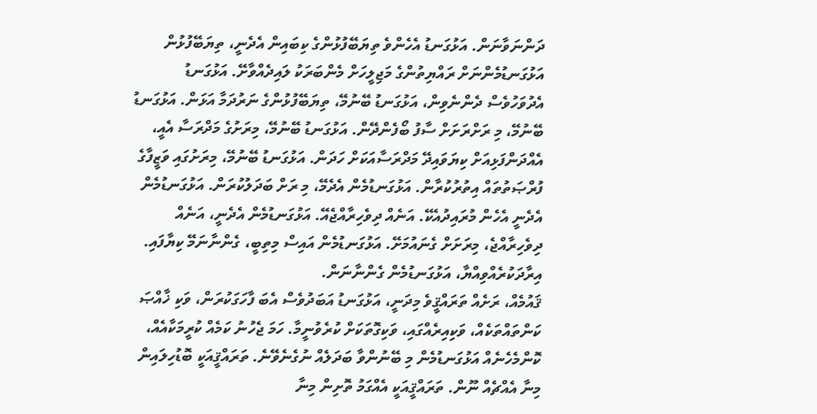ދަންނަވާނަން. އަޅުގަނޑު އެހެންވެ ތިޔަބޭފުޅުންގެ ކިބައިން އެދެނީ، ތިޔަބޭފުޅުން އަޅުގަނޑުމެންނަށް ރައްޔިތުންގެ މަޖިލީހަށް މެންބަރަކު ލައިދެއްވާށޭ. އަޅުގަނޑު އެދުވަހުވެސް ދެންނެވިން، އަޅުގަނޑު ބޭނުމޭ، ތިޔަބޭފުޅުންގެ ނަރުދަމާ އަޅަން. އަޅުގަނޑު ބޭނުމޭ، މި ރަށްރަށަށް ސާފު ބޯފެންދޭން. އަޅުގަނޑު ބޭނުމޭ، މިރަށުގެ މަދްރަސާ އެއީ، އެއްދަންފަޅިއަށް ކިޔަވައިދޭ މަދްރަސާއަކަށް ހަދަން. އަޅުގަނޑު ބޭނުމޭ، މިރަށުގައި ވަޒީފާގެ ފުރްޞަތުތައް އިތުރުކުރާން. އަޅުގަނޑުމެން އެދެމޭ، މި ރަށް ބަދަލުކުރަން. އަޅުގަނޑުމެން އެދެނީ އެހެން މުރައިދުއެކޭ. އަނެއް ދިވެހިރާއްޖެއޭ. އަޅުގަނޑުމެން އެދެނީ، އަނެއް ދިވެހިރާއްޖެ، މިރަށަށް ގެނައުމަށޭ. އަޅުގަނޑުމެން އައިސް މިތިބީ، ގެންނާނަމޭ ކިޔާފައި. އިރާދަކުރެއްވިއްޔާ، އަޅުގަނޑުމެން ގެންނާނަން.
ޤައުމެއް، ރަށެއް ތަރައްޤީވެ މިދަނީ، އަޅުގަނޑު އަބަދުވެސް އެބަ ފާހަގަކުރަން، ވަކި ޚާއްޞަ ކަންތައްތަކެއް، ވަކިއިރެއްގައި، ވަކިގޮތަކަށް ކުރެވުނީމާ. ހަމަ ޖެހުނު ކަމެއް ކުރީމަކާއެއް، ކޮންމެހެނެއް އަޅުގަނޑުމެން މި ބޭނުންވާ ބަދަލެއް ނުގެނެވޭނެ. ތަރައްޤީއަކީ ބޮޑުހިލައިން މިނާ އެއްޗެއް ނޫން. ތަރައްޤީއަކީ އެއްގަމު ތޮށިން މިނާ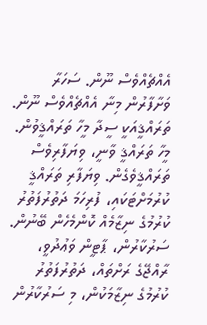އެއްޗެއްވެސް ނޫން. ސަހަރާ ވަށާފާރުން މިނާ އެއްޗެއްވެސް ނޫން. ތަރައްޤީއަކީ ސީދާ މީހާ ތަރައްޤީވުން. މީހާ ތަރައްޤީ ވާނީ، ވިޔަފާރިވެސް ތަރައްޤީވެގެން. ވިޔަފާރި ތަރައްޤީ ކުރުމަށްޓަކައި، ފުރިހަމަ ދަތުރުފަތުރު ކުރުމުގެ ނިޒާމެއް ކޮންމެހެން ބޭނުން. ސަރުކާރުން، ޕާޓީން ވަޢުދުވީ، ރާއްޖޭގެ ރަށްތައް، ދަތުރުފަތުރު ކުރުމުގެ ނިޒާމަކުން، މި ސަރުކާރުން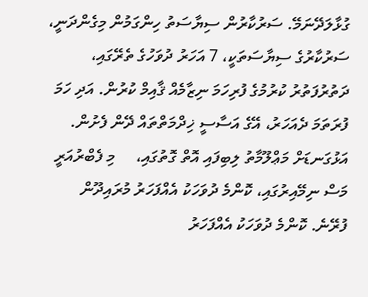ގުޅާލަދޭނަމޭ. ސަރުކާރުން ސިޔާސަތު ހިންގަމުން މިގެންދަނީ، ސަރުކާރުގެ ސިޔާސަތަކީ، 7 އަހަރު ދުވަހުގެ ތެރޭގައި، ދަތުރުފަތުރު ކުރުމުގެ ފުރިހަމަ ނިޒާމެއް ޤާއިމް ކުރުން. އަދި ހަމަ ފުރަތަމަ ދެއަހަރު، އޭގެ އަސާސީ ޚިދްމަތްތައް ދޭން ފެށުން. އަޅުގަނޑަށް މަޢްލޫމާތު ލިބިފައި އޮތް ގޮތުގައި،     މި ފެބްރުއަރީ މަސް ނިމޭއިރުގައި، ކޮންމެ ދުވަހަކު އެއްފަހަރު މުރައިދޫން ފުރޭނެ. ކޮންމެ ދުވަހަކު އެއްފަހަރު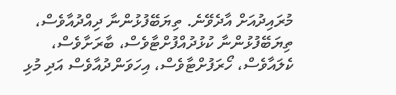މުރައިދުއަށް އާދެވޭނެ. ތިޔަބޭފުޅުންނާ ދިއްދުއާވެސް، ތިޔަބޭފުޅުންނާ ކުޅުދުއްފުށްޓާވެސް، ބާރަށާވެސް، ކެލައާވެސް، ހޯރަފުށްޓާވެސް، އިހަވަންދުއާވެސް އަދި މުޅި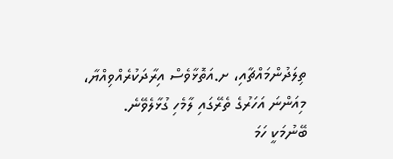ތިލަދުންމައްޗާއި، ށ.އަތޮޅާވެސް އިރާދަކުރެއްވިއްޔާ، މިއަންނަ އަހަރުގެ ތެރޭގައި ލާމެހި ގުޅާލެވޭނެ.
ބޭނުމަކީ ހަމަ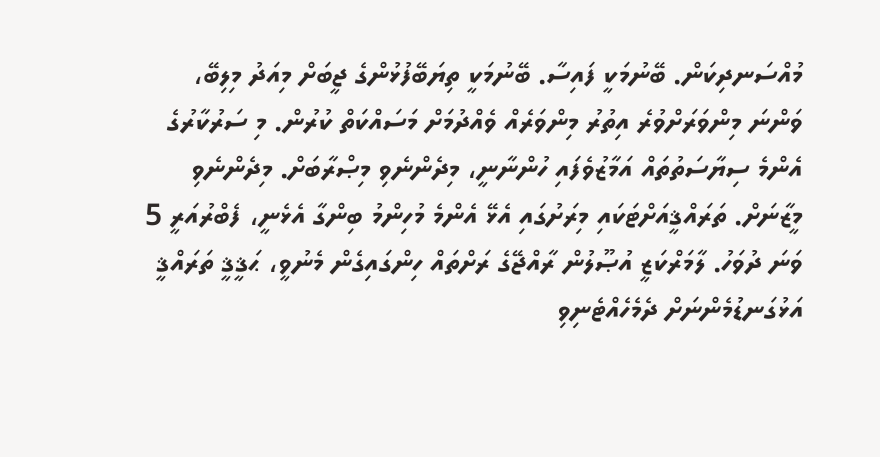މުއްސަނދިކަން. ބޭނުމަކީ ފައިސާ. ބޭނުމަކީ ތިޔަބޭފުޅުންގެ ޖީބަށް މިއަދު މިލިބޭ، ވަންނަ މިންވަރަށްވުރެ އިތުރު މިންވަރެއް ވެއްދުމަށް މަސައްކަތް ކުރުން. މި ސަރުކާރުގެ އެންމެ ސިޔާސަތުތައް އަމާޒުވެފައި ހުންނާނީ، މިދެންނެވި މިޞްރާބަށް. މިދެންނެވި މީޒާނަށް. ތަރައްޤީއަށްޓަކައި މިރަށުގައި އެޅޭ އެންމެ މުހިންމު ބިންގާ އެޅެނީ، ފެބްރުއަރީ 5 ވަނަ ދުވަހު. ލާމަރްކަޒީ އުޞޫލުން ރާއްޖޭގެ ރަށްތައް ހިންގައިގެން މެނުވީ، ޙަޤީޤީ ތަރައްޤީ އަޅުގަނޑުމެންނަށް ދެމެހެއްޓެނިވި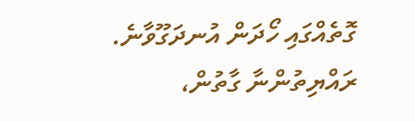ގޮތެއްގައި ހޯދަން އުނދަގޫވާނެ. ރައްޔިތުންނާ ގާތުން،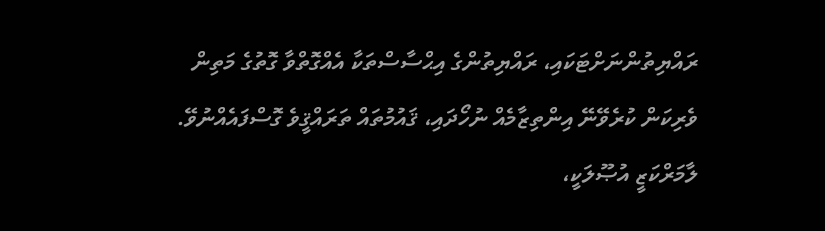ރައްޔިތުންނަށްޓަކައި، ރައްޔިތުންގެ އިޙްސާސްތަކާ އެއްގޮތްވާ ގޮތުގެ މަތިން ވެރިކަން ކުރެވޭނޭ އިންތިޒާމެއް ނުހޯދައި، ޤައުމުތައް ތަރައްޤީވެ ގޮސްފައެއްނުވޭ.
ލާމަރްކަޒީ އުޞޫލަކީ،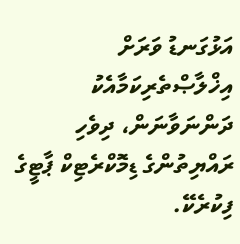އަޅުގަނޑު ވަރަށް އިޚްލާޞްތެރިކަމާއެކު ދަންނަވާނަން، ދިވެހި ރައްޔިތުންގެ ޑިމޮކްރެޓިކް ޕާޓީގެ ފިކުރެކޭ.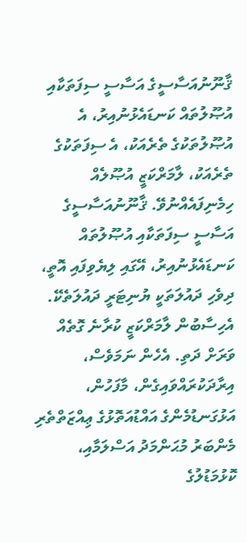ޤާނޫނުއަސާސީގެ އަސާސީ ސިފަތަކާއި އުޞޫލުތައް ކަނޑައެޅުނުއިރު، އެ އުޞޫލުތަކުގެ ތެރެއަކު، އެ ސިފަތަކުގެ ތެރެއަކު، ލާމަރްކަޒީ އުޞޫލެއް ހިމެނިފައެއްނުވޭ. ޤާނޫނުއަސާސީގެ އަސާސީ ސިފަތަކާއި އުޞޫލުތައް ކަނޑައެޅުނުއިރު، އޭގައި ލިޔެވިފައި އޮތީ، ދިވެހި ދައުލަތަކީ ޔުނިޓަރީ ދައުލަތެކޭ. އެހިސާބުން ލާމަރްކަޒީ ކުރާނެ ގޮތެއް ވަރަށް ދަތި. އެހެން ނަމަވެސް، އިރާދަކުރައްވައިގެން، މާފަހުން، އަޅުގަނޑުމެންގެ އައްޑުއަތޮޅުގެ ޢިއްޒަތްތެރި މެންބަރު މުޙަންމަދު އަސްލަމާއި، ކޮޅުމަޑުލުގެ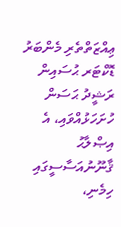ޢިއްޒަތްތެރި މެންބަރު ޑޮކްޓަރ ޙުސައިން ރަޝީދު ޙަސަން ހުށަހަޅުއްވައި، އެ އިޞްލާޙު ޤާނޫނުއަސާސީގައި ހިމެނި،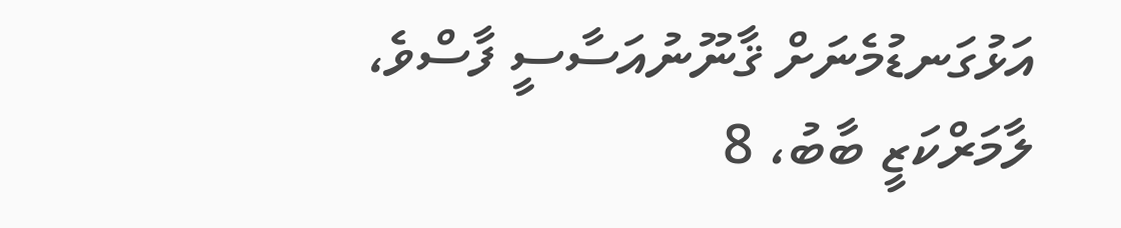އަޅުގަނޑުމެނަށް ޤާނޫނުއަސާސީ ފާސްވެ، ލާމަރްކަޒީ ބާބު، 8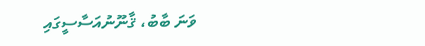ވަނަ ބާބު، ޤާނޫނުއަސާސީގައި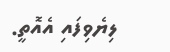ލިޔެވިފައި އެއޮތީ.